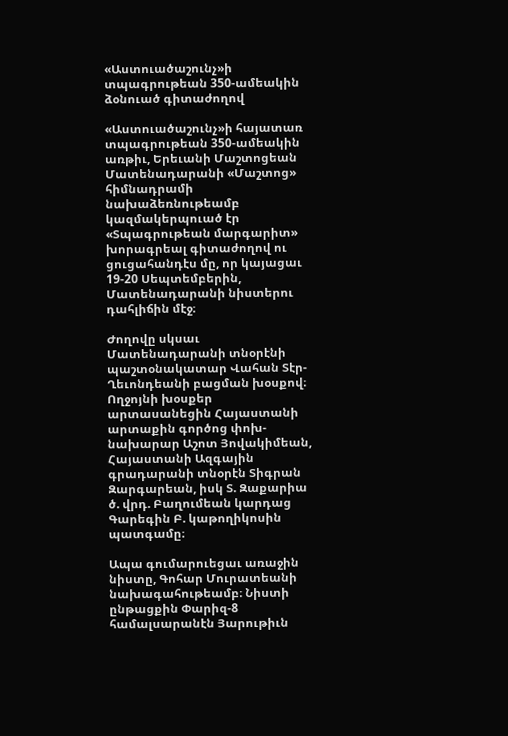«Աստուածաշունչ»ի տպագրութեան 350-ամեակին ձօնուած գիտաժողով

«Աստուածաշունչ»ի հայատառ տպագրութեան 350-ամեակին առթիւ, Երեւանի Մաշտոցեան Մատենադարանի «Մաշտոց» հիմնադրամի նախաձեռնութեամբ կազմակերպուած էր «Տպագրութեան մարգարիտ» խորագրեալ գիտաժողով ու ցուցահանդէս մը, որ կայացաւ 19-20 Սեպտեմբերին, Մատենադարանի նիստերու դահլիճին մէջ։

Ժողովը սկսաւ Մատենադարանի տնօրէնի պաշտօնակատար Վահան Տէր-Ղեւոնդեանի բացման խօսքով։ Ողջոյնի խօսքեր արտասանեցին Հայաստանի արտաքին գործոց փոխ-նախարար Աշոտ Յովակիմեան, Հայաստանի Ազգային գրադարանի տնօրէն Տիգրան Զարգարեան, իսկ Տ. Զաքարիա ծ. վրդ. Բաղումեան կարդաց Գարեգին Բ. կաթողիկոսին պատգամը։

Ապա գումարուեցաւ առաջին նիստը, Գոհար Մուրատեանի նախագահութեամբ։ Նիստի ընթացքին Փարիզ-8 համալսարանէն Յարութիւն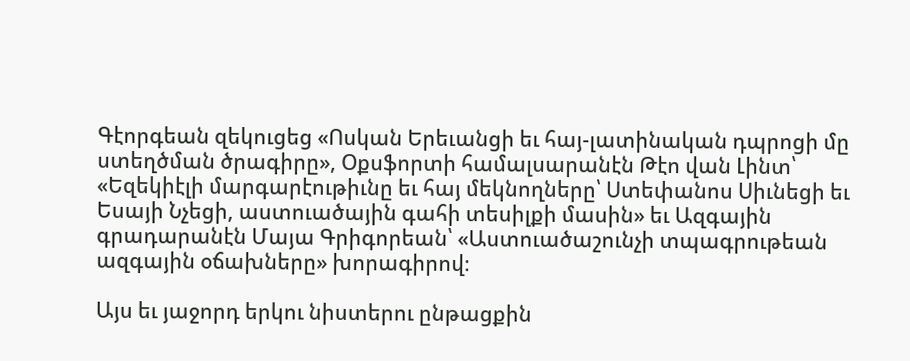Գէորգեան զեկուցեց «Ոսկան Երեւանցի եւ հայ-լատինական դպրոցի մը ստեղծման ծրագիրը», Օքսֆորտի համալսարանէն Թէո վան Լինտ՝ «Եզեկիէլի մարգարէութիւնը եւ հայ մեկնողները՝ Ստեփանոս Սիւնեցի եւ Եսայի Նչեցի, աստուածային գահի տեսիլքի մասին» եւ Ազգային գրադարանէն Մայա Գրիգորեան՝ «Աստուածաշունչի տպագրութեան ազգային օճախները» խորագիրով։

Այս եւ յաջորդ երկու նիստերու ընթացքին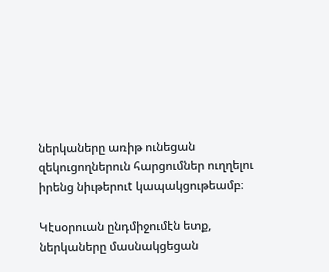ներկաները առիթ ունեցան զեկուցողներուն հարցումներ ուղղելու իրենց նիւթերուt կապակցութեամբ։

Կէսօրուան ընդմիջումէն ետք, ներկաները մասնակցեցան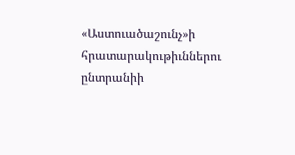«Աստուածաշունչ»ի հրատարակութիւններու ընտրանիի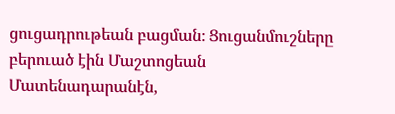ցուցադրութեան բացման։ Ցուցանմուշները բերուած էին Մաշտոցեան Մատենադարանէն,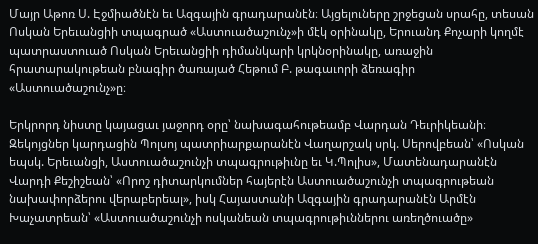Մայր Աթոռ Ս. Էջմիածնէն եւ Ազգային գրադարանէն։ Այցելուները շրջեցան սրահը, տեսան Ոսկան Երեւանցիի տպագրած «Աստուածաշունչ»ի մէկ օրինակը, Երուանդ Քոչարի կողմէ պատրաստուած Ոսկան Երեւանցիի դիմանկարի կրկնօրինակը, առաջին հրատարակութեան բնագիր ծառայած Հեթում Բ. թագաւորի ձեռագիր «Աստուածաշունչ»ը։

Երկրորդ նիստը կայացաւ յաջորդ օրը՝ նախագահութեամբ Վարդան Դեւրիկեանի։ Զեկոյցներ կարդացին Պոլսոյ պատրիարքարանէն Վաղարշակ սրկ. Սերովբեան՝ «Ոսկան եպսկ. Երեւանցի, Աստուածաշունչի տպագրութիւնը եւ Կ.Պոլիս», Մատենադարանէն Վարդի Քեշիշեան՝ «Որոշ դիտարկումներ հայերէն Աստուածաշունչի տպագրութեան նախափորձերու վերաբերեալ», իսկ Հայաստանի Ազգային գրադարանէն Արմէն Խաչատրեան՝ «Աստուածաշունչի ոսկանեան տպագրութիւններու առեղծուածը»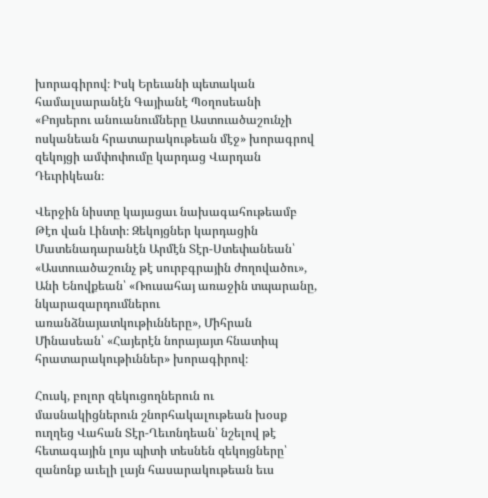խորագիրով։ Իսկ Երեւանի պետական համալսարանէն Գայիանէ Պօղոսեանի «Բոյսերու անուանումները Աստուածաշունչի ոսկանեան հրատարակութեան մէջ» խորագրով զեկոյցի ամփոփումը կարդաց Վարդան Դեւրիկեան։

Վերջին նիստը կայացաւ նախագահութեամբ Թէո վան Լինտի։ Զեկոյցներ կարդացին Մատենադարանէն Արմէն Տէր-Ստեփանեան՝ «Աստուածաշունչ թէ սուրբգրային ժողովածու», Անի Ենովքեան՝ «Ռուսահայ առաջին տպարանը, նկարազարդումներու առանձնայատկութիւնները», Միհրան Մինասեան՝ «Հայերէն նորայայտ հնատիպ հրատարակութիւններ» խորագիրով։

Հուսկ, բոլոր զեկուցողներուն ու մասնակիցներուն շնորհակալութեան խօսք ուղղեց Վահան Տէր-Ղեւոնդեան՝ նշելով թէ հետագային լոյս պիտի տեսնեն զեկոյցները՝ զանոնք աւելի լայն հասարակութեան եւս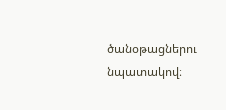ծանօթացներու նպատակով։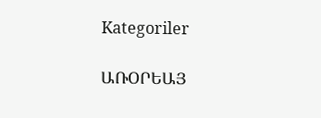Kategoriler

ԱՌՕՐԵԱՅ